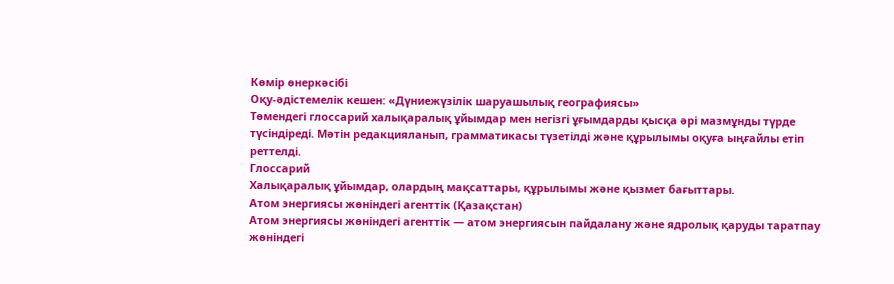Көмір өнеркәсібі
Оқу-әдістемелік кешен: «Дүниежүзілік шаруашылық географиясы»
Төмендегі глоссарий халықаралық ұйымдар мен негізгі ұғымдарды қысқа әрі мазмұнды түрде түсіндіреді. Мәтін редакцияланып, грамматикасы түзетілді және құрылымы оқуға ыңғайлы етіп реттелді.
Глоссарий
Халықаралық ұйымдар, олардың мақсаттары, құрылымы және қызмет бағыттары.
Атом энергиясы жөніндегі агенттік (Қазақстан)
Атом энергиясы жөніндегі агенттік — атом энергиясын пайдалану және ядролық қаруды таратпау жөніндегі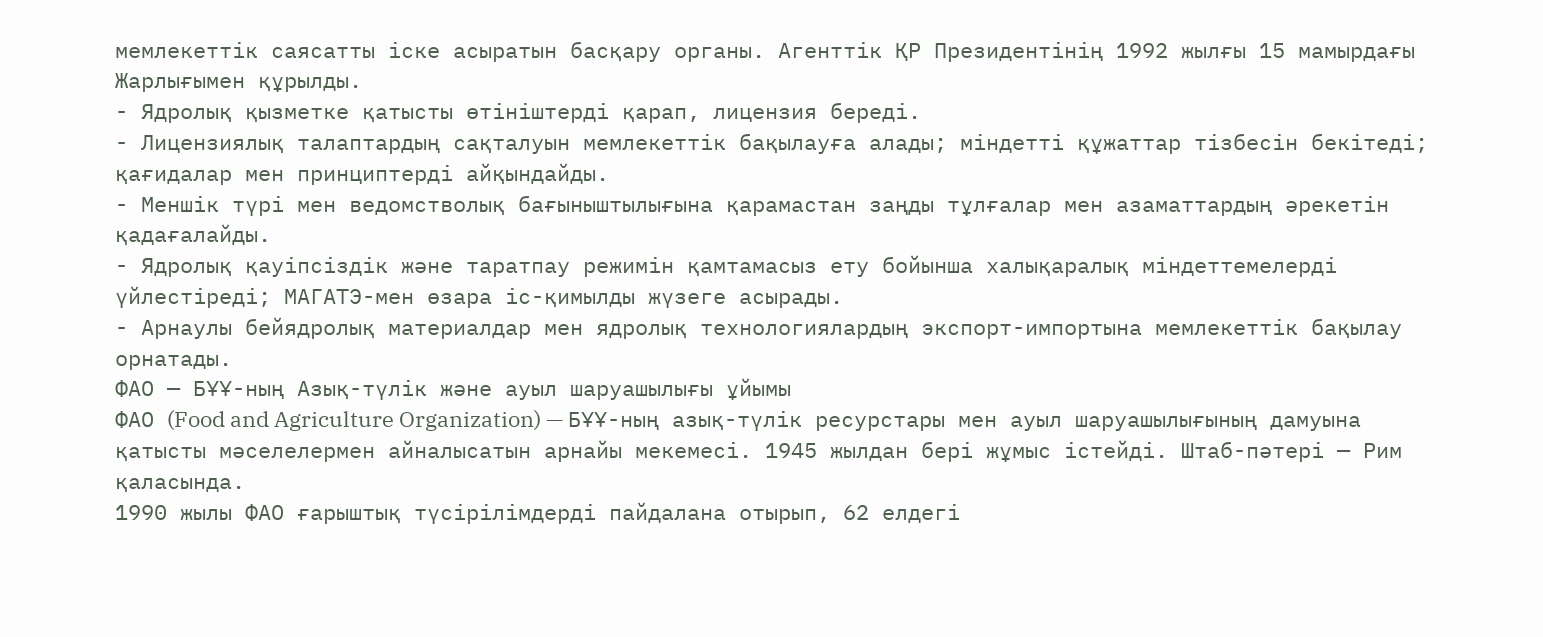мемлекеттік саясатты іске асыратын басқару органы. Агенттік ҚР Президентінің 1992 жылғы 15 мамырдағы Жарлығымен құрылды.
- Ядролық қызметке қатысты өтініштерді қарап, лицензия береді.
- Лицензиялық талаптардың сақталуын мемлекеттік бақылауға алады; міндетті құжаттар тізбесін бекітеді; қағидалар мен принциптерді айқындайды.
- Меншік түрі мен ведомстволық бағыныштылығына қарамастан заңды тұлғалар мен азаматтардың әрекетін қадағалайды.
- Ядролық қауіпсіздік және таратпау режимін қамтамасыз ету бойынша халықаралық міндеттемелерді үйлестіреді; МАГАТЭ-мен өзара іс-қимылды жүзеге асырады.
- Арнаулы бейядролық материалдар мен ядролық технологиялардың экспорт-импортына мемлекеттік бақылау орнатады.
ФАО — БҰҰ-ның Азық-түлік және ауыл шаруашылығы ұйымы
ФАО (Food and Agriculture Organization) — БҰҰ-ның азық-түлік ресурстары мен ауыл шаруашылығының дамуына қатысты мәселелермен айналысатын арнайы мекемесі. 1945 жылдан бері жұмыс істейді. Штаб-пәтері — Рим қаласында.
1990 жылы ФАО ғарыштық түсірілімдерді пайдалана отырып, 62 елдегі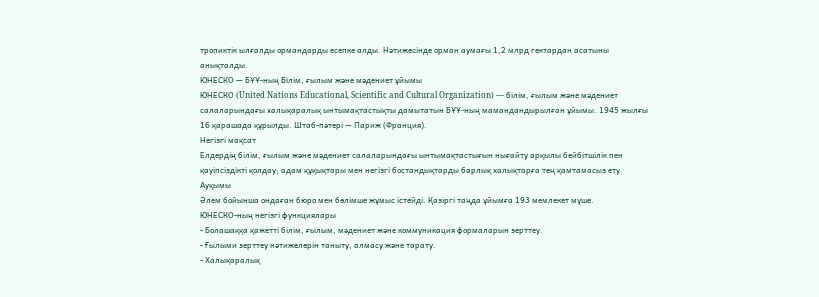тропиктік ылғалды ормандарды есепке алды. Нәтижесінде орман аумағы 1,2 млрд гектардан асатыны анықталды.
ЮНЕСКО — БҰҰ-ның Білім, ғылым және мәдениет ұйымы
ЮНЕСКО (United Nations Educational, Scientific and Cultural Organization) — білім, ғылым және мәдениет салаларындағы халықаралық ынтымақтастықты дамытатын БҰҰ-ның мамандандырылған ұйымы. 1945 жылғы 16 қарашада құрылды. Штаб-пәтері — Париж (Франция).
Негізгі мақсат
Елдердің білім, ғылым және мәдениет салаларындағы ынтымақтастығын нығайту арқылы бейбітшілік пен қауіпсіздікті қолдау; адам құқықтары мен негізгі бостандықтарды барлық халықтарға тең қамтамасыз ету.
Ауқымы
Әлем бойынша ондаған бюро мен бөлімше жұмыс істейді. Қазіргі таңда ұйымға 193 мемлекет мүше.
ЮНЕСКО-ның негізгі функциялары
- Болашаққа қажетті білім, ғылым, мәдениет және коммуникация формаларын зерттеу.
- Ғылыми зерттеу нәтижелерін таныту, алмасу және тарату.
- Халықаралық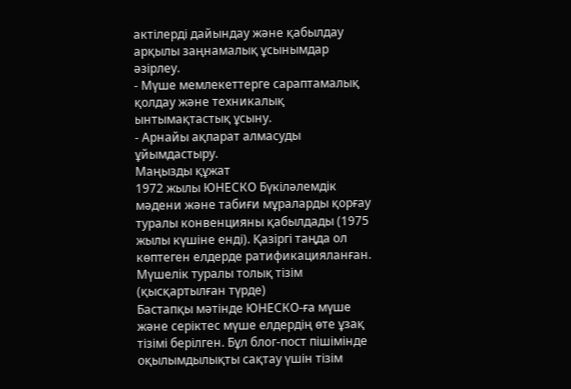актілерді дайындау және қабылдау арқылы заңнамалық ұсынымдар әзірлеу.
- Мүше мемлекеттерге сараптамалық қолдау және техникалық ынтымақтастық ұсыну.
- Арнайы ақпарат алмасуды ұйымдастыру.
Маңызды құжат
1972 жылы ЮНЕСКО Бүкіләлемдік мәдени және табиғи мұраларды қорғау туралы конвенцияны қабылдады (1975 жылы күшіне енді). Қазіргі таңда ол көптеген елдерде ратификацияланған.
Мүшелік туралы толық тізім (қысқартылған түрде)
Бастапқы мәтінде ЮНЕСКО-ға мүше және серіктес мүше елдердің өте ұзақ тізімі берілген. Бұл блог-пост пішімінде оқылымдылықты сақтау үшін тізім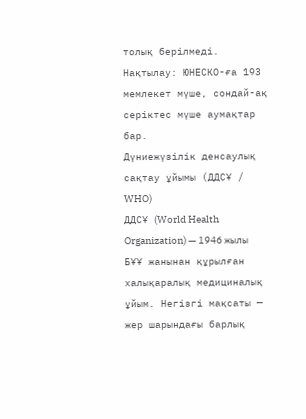толық берілмеді.
Нақтылау: ЮНЕСКО-ға 193 мемлекет мүше, сондай-ақ серіктес мүше аумақтар бар.
Дүниежүзілік денсаулық сақтау ұйымы (ДДСҰ / WHO)
ДДСҰ (World Health Organization) — 1946 жылы БҰҰ жанынан құрылған халықаралық медициналық ұйым. Негізгі мақсаты — жер шарындағы барлық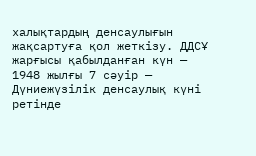халықтардың денсаулығын жақсартуға қол жеткізу. ДДСҰ жарғысы қабылданған күн — 1948 жылғы 7 сәуір — Дүниежүзілік денсаулық күні ретінде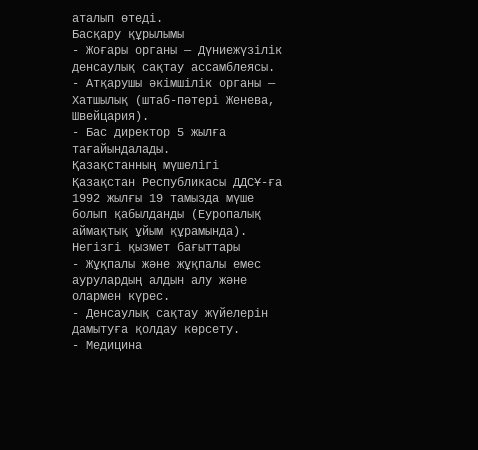аталып өтеді.
Басқару құрылымы
- Жоғары органы — Дүниежүзілік денсаулық сақтау ассамблеясы.
- Атқарушы әкімшілік органы — Хатшылық (штаб-пәтері Женева, Швейцария).
- Бас директор 5 жылға тағайындалады.
Қазақстанның мүшелігі
Қазақстан Республикасы ДДСҰ-ға 1992 жылғы 19 тамызда мүше болып қабылданды (Еуропалық аймақтық ұйым құрамында).
Негізгі қызмет бағыттары
- Жұқпалы және жұқпалы емес аурулардың алдын алу және олармен күрес.
- Денсаулық сақтау жүйелерін дамытуға қолдау көрсету.
- Медицина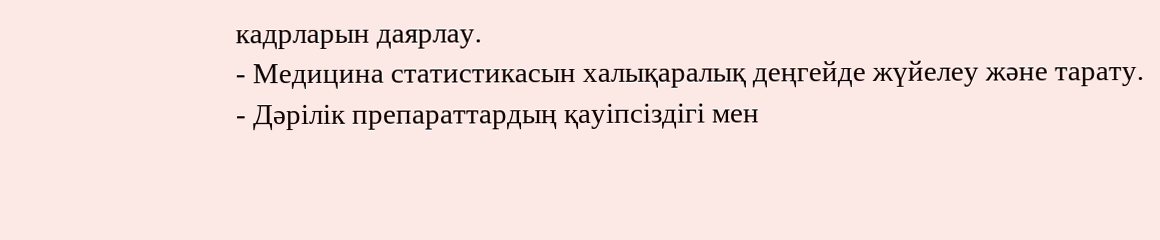кадрларын даярлау.
- Медицина статистикасын халықаралық деңгейде жүйелеу және тарату.
- Дәрілік препараттардың қауіпсіздігі мен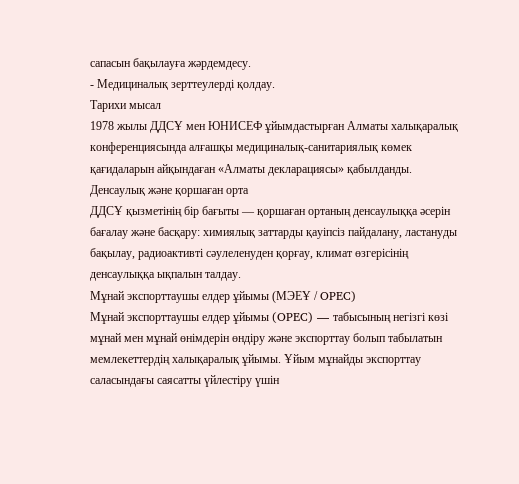сапасын бақылауға жәрдемдесу.
- Медициналық зерттеулерді қолдау.
Тарихи мысал
1978 жылы ДДСҰ мен ЮНИСЕФ ұйымдастырған Алматы халықаралық конференциясында алғашқы медициналық-санитариялық көмек қағидаларын айқындаған «Алматы декларациясы» қабылданды.
Денсаулық және қоршаған орта
ДДСҰ қызметінің бір бағыты — қоршаған ортаның денсаулыққа әсерін бағалау және басқару: химиялық заттарды қауіпсіз пайдалану, ластануды бақылау, радиоактивті сәулеленуден қорғау, климат өзгерісінің денсаулыққа ықпалын талдау.
Мұнай экспорттаушы елдер ұйымы (МЭЕҰ / OPEC)
Мұнай экспорттаушы елдер ұйымы (OPEC) — табысының негізгі көзі мұнай мен мұнай өнімдерін өндіру және экспорттау болып табылатын мемлекеттердің халықаралық ұйымы. Ұйым мұнайды экспорттау саласындағы саясатты үйлестіру үшін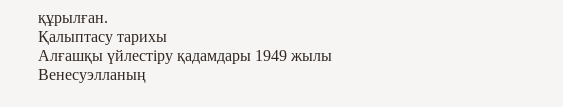құрылған.
Қалыптасу тарихы
Алғашқы үйлестіру қадамдары 1949 жылы Венесуэлланың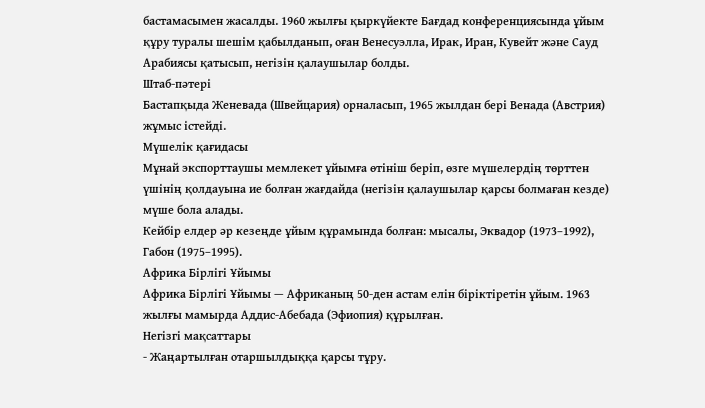бастамасымен жасалды. 1960 жылғы қыркүйекте Бағдад конференциясында ұйым құру туралы шешім қабылданып, оған Венесуэлла, Ирак, Иран, Кувейт және Сауд Арабиясы қатысып, негізін қалаушылар болды.
Штаб-пәтері
Бастапқыда Женевада (Швейцария) орналасып, 1965 жылдан бері Венада (Австрия) жұмыс істейді.
Мүшелік қағидасы
Мұнай экспорттаушы мемлекет ұйымға өтініш беріп, өзге мүшелердің төрттен үшінің қолдауына ие болған жағдайда (негізін қалаушылар қарсы болмаған кезде) мүше бола алады.
Кейбір елдер әр кезеңде ұйым құрамында болған: мысалы, Эквадор (1973–1992), Габон (1975–1995).
Африка Бірлігі Ұйымы
Африка Бірлігі Ұйымы — Африканың 50-ден астам елін біріктіретін ұйым. 1963 жылғы мамырда Аддис-Абебада (Эфиопия) құрылған.
Негізгі мақсаттары
- Жаңартылған отаршылдыққа қарсы тұру.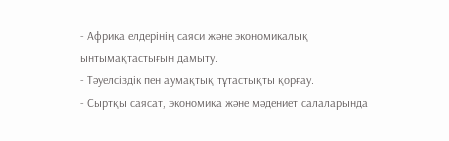- Африка елдерінің саяси және экономикалық ынтымақтастығын дамыту.
- Тәуелсіздік пен аумақтық тұтастықты қорғау.
- Сыртқы саясат, экономика және мәдениет салаларында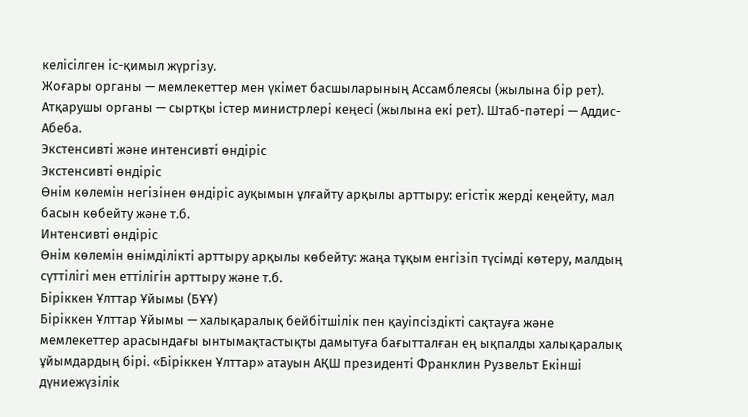келісілген іс-қимыл жүргізу.
Жоғары органы — мемлекеттер мен үкімет басшыларының Ассамблеясы (жылына бір рет). Атқарушы органы — сыртқы істер министрлері кеңесі (жылына екі рет). Штаб-пәтері — Аддис-Абеба.
Экстенсивті және интенсивті өндіріс
Экстенсивті өндіріс
Өнім көлемін негізінен өндіріс ауқымын ұлғайту арқылы арттыру: егістік жерді кеңейту, мал басын көбейту және т.б.
Интенсивті өндіріс
Өнім көлемін өнімділікті арттыру арқылы көбейту: жаңа тұқым енгізіп түсімді көтеру, малдың сүттілігі мен еттілігін арттыру және т.б.
Біріккен Ұлттар Ұйымы (БҰҰ)
Біріккен Ұлттар Ұйымы — халықаралық бейбітшілік пен қауіпсіздікті сақтауға және мемлекеттер арасындағы ынтымақтастықты дамытуға бағытталған ең ықпалды халықаралық ұйымдардың бірі. «Біріккен Ұлттар» атауын АҚШ президенті Франклин Рузвельт Екінші дүниежүзілік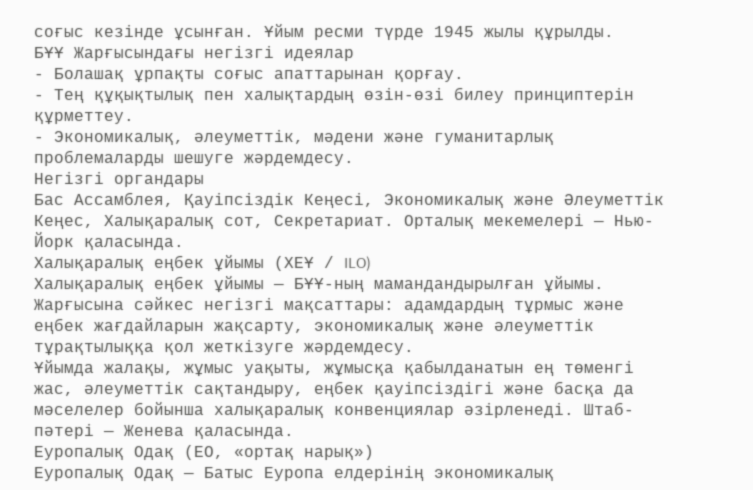соғыс кезінде ұсынған. Ұйым ресми түрде 1945 жылы құрылды.
БҰҰ Жарғысындағы негізгі идеялар
- Болашақ ұрпақты соғыс апаттарынан қорғау.
- Тең құқықтылық пен халықтардың өзін-өзі билеу принциптерін құрметтеу.
- Экономикалық, әлеуметтік, мәдени және гуманитарлық проблемаларды шешуге жәрдемдесу.
Негізгі органдары
Бас Ассамблея, Қауіпсіздік Кеңесі, Экономикалық және Әлеуметтік Кеңес, Халықаралық сот, Секретариат. Орталық мекемелері — Нью-Йорк қаласында.
Халықаралық еңбек ұйымы (ХЕҰ / ILO)
Халықаралық еңбек ұйымы — БҰҰ-ның мамандандырылған ұйымы. Жарғысына сәйкес негізгі мақсаттары: адамдардың тұрмыс және еңбек жағдайларын жақсарту, экономикалық және әлеуметтік тұрақтылыққа қол жеткізуге жәрдемдесу.
Ұйымда жалақы, жұмыс уақыты, жұмысқа қабылданатын ең төменгі жас, әлеуметтік сақтандыру, еңбек қауіпсіздігі және басқа да мәселелер бойынша халықаралық конвенциялар әзірленеді. Штаб-пәтері — Женева қаласында.
Еуропалық Одақ (ЕО, «ортақ нарық»)
Еуропалық Одақ — Батыс Еуропа елдерінің экономикалық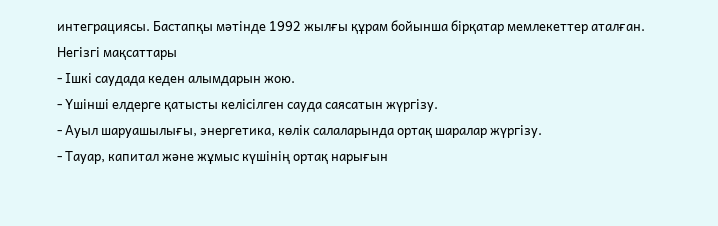интеграциясы. Бастапқы мәтінде 1992 жылғы құрам бойынша бірқатар мемлекеттер аталған.
Негізгі мақсаттары
- Ішкі саудада кеден алымдарын жою.
- Үшінші елдерге қатысты келісілген сауда саясатын жүргізу.
- Ауыл шаруашылығы, энергетика, көлік салаларында ортақ шаралар жүргізу.
- Тауар, капитал және жұмыс күшінің ортақ нарығын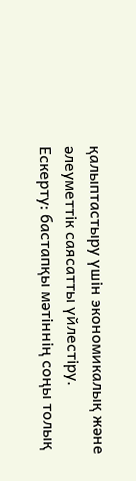қалыптастыру үшін экономикалық және әлеуметтік саясатты үйлестіру.
Ескерту: бастапқы мәтіннің соңы толық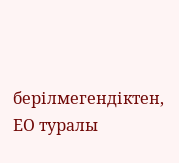берілмегендіктен, ЕО туралы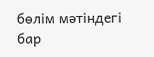бөлім мәтіндегі бар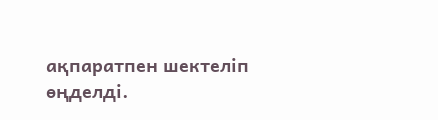ақпаратпен шектеліп өңделді.